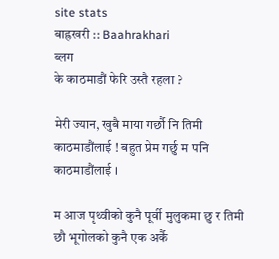site stats
बाह्रखरी :: Baahrakhari
ब्लग
के काठमाडौं फेरि उस्तै रहला ?

मेरी ज्यान, खुबै माया गर्छौ नि तिमी काठमाडौंलाई ! बहुत प्रेम गर्छु म पनि काठमाडौंलाई ।

म आज पृथ्वीको कुनै पूर्वी मुलुकमा छु र तिमी छौ भूगोलको कुनै एक अर्कै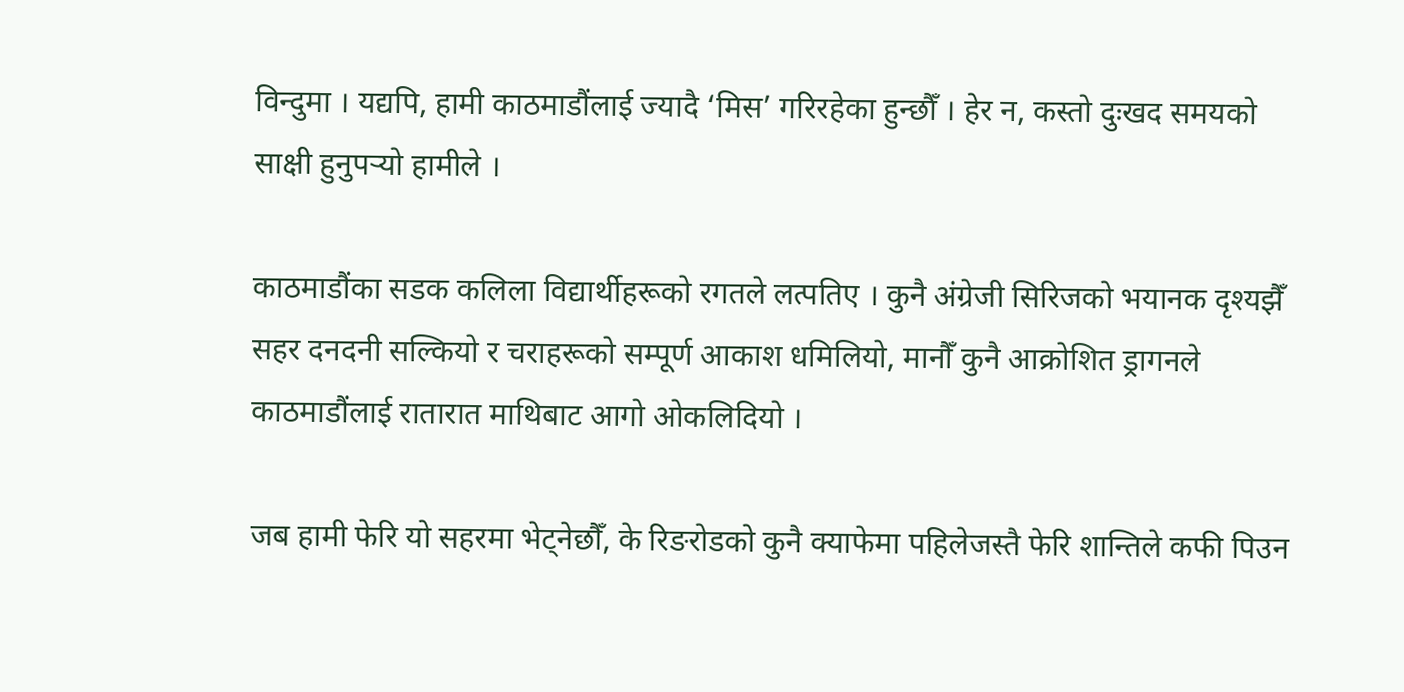विन्दुमा । यद्यपि, हामी काठमाडौंलाई ज्यादै ‘मिस’ गरिरहेका हुन्छौँ । हेर न, कस्तो दुःखद समयको साक्षी हुनुपर्‍यो हामीले ।

काठमाडौंका सडक कलिला विद्यार्थीहरूको रगतले लत्पतिए । कुनै अंग्रेजी सिरिजको भयानक दृश्यझैँ सहर दनदनी सल्कियो र चराहरूको सम्पूर्ण आकाश धमिलियो, मानौँ कुनै आक्रोशित ड्रागनले काठमाडौंलाई रातारात माथिबाट आगो ओकलिदियो ।

जब हामी फेरि यो सहरमा भेट्नेछौँ, के रिङरोडको कुनै क्याफेमा पहिलेजस्तै फेरि शान्तिले कफी पिउन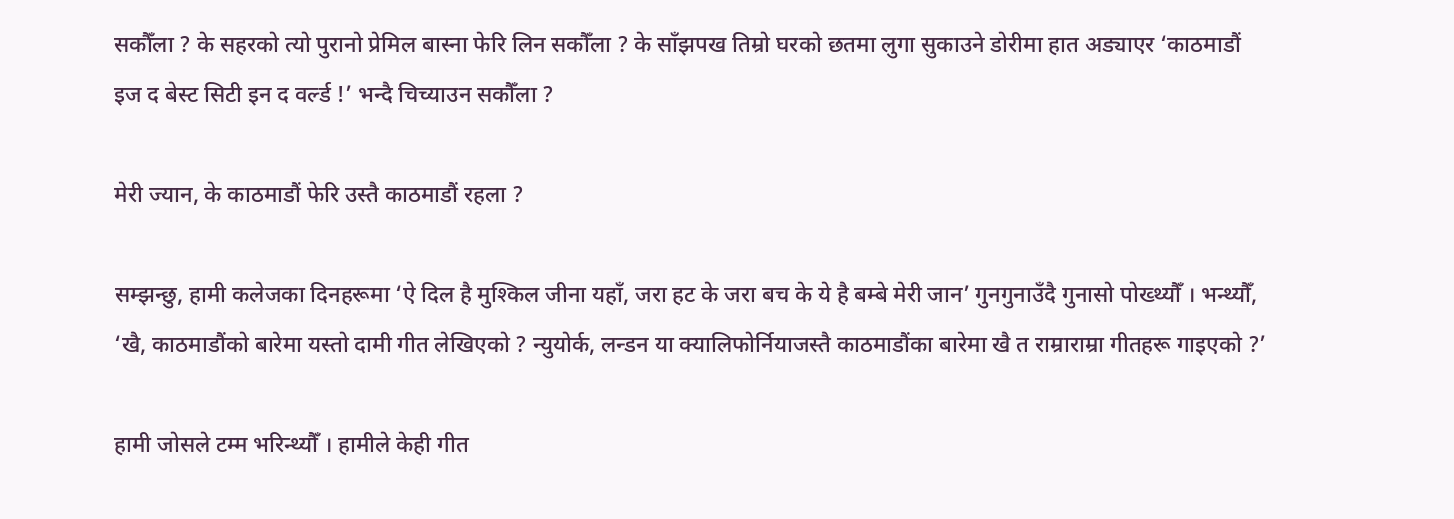सकौँला ? के सहरको त्यो पुरानो प्रेमिल बास्ना फेरि लिन सकौँला ? के साँझपख तिम्रो घरको छतमा लुगा सुकाउने डोरीमा हात अड्याएर ‘काठमाडौं इज द बेस्ट सिटी इन द वर्ल्ड !’ भन्दै चिच्याउन सकौँला ?

मेरी ज्यान, के काठमाडौं फेरि उस्तै काठमाडौं रहला ?

सम्झन्छु, हामी कलेजका दिनहरूमा ‘ऐ दिल है मुश्किल जीना यहाँ, जरा हट के जरा बच के ये है बम्बे मेरी जान’ गुनगुनाउँदै गुनासो पोख्थ्यौँ । भन्थ्यौँ, ‘खै, काठमाडौंको बारेमा यस्तो दामी गीत लेखिएको ? न्युयोर्क, लन्डन या क्यालिफोर्नियाजस्तै काठमाडौंका बारेमा खै त राम्राराम्रा गीतहरू गाइएको ?’

हामी जोसले टम्म भरिन्थ्यौँ । हामीले केही गीत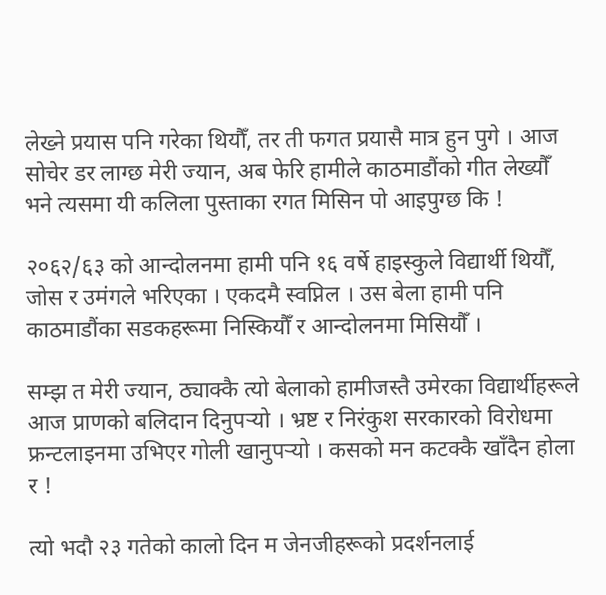लेख्ने प्रयास पनि गरेका थियौँ, तर ती फगत प्रयासै मात्र हुन पुगे । आज सोचेर डर लाग्छ मेरी ज्यान, अब फेरि हामीले काठमाडौंको गीत लेख्यौँ भने त्यसमा यी कलिला पुस्ताका रगत मिसिन पो आइपुग्छ कि !

२०६२/६३ को आन्दोलनमा हामी पनि १६ वर्षे हाइस्कुले विद्यार्थी थियौँ, जोस र उमंगले भरिएका । एकदमै स्वप्निल । उस बेला हामी पनि काठमाडौंका सडकहरूमा निस्कियौँ र आन्दोलनमा मिसियौँ ।

सम्झ त मेरी ज्यान, ठ्याक्कै त्यो बेलाको हामीजस्तै उमेरका विद्यार्थीहरूले आज प्राणको बलिदान दिनुपर्‍यो । भ्रष्ट र निरंकुश सरकारको विरोधमा फ्रन्टलाइनमा उभिएर गोली खानुपर्‍यो । कसको मन कटक्कै खाँदैन होला र !

त्यो भदौ २३ गतेको कालो दिन म जेनजीहरूको प्रदर्शनलाई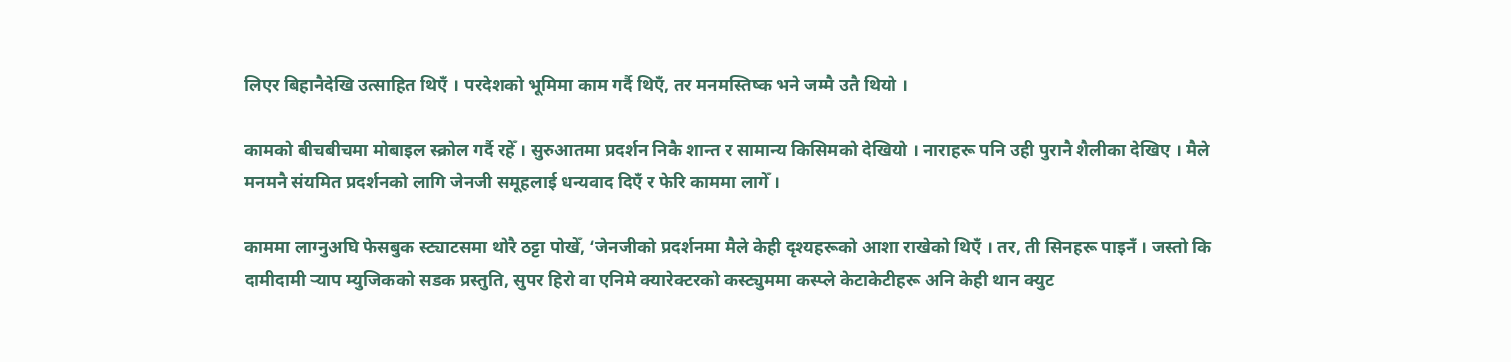लिएर बिहानैदेखि उत्साहित थिएँ । परदेशको भूमिमा काम गर्दै थिएँ, तर मनमस्तिष्क भने जम्मै उतै थियो ।

कामको बीचबीचमा मोबाइल स्क्रोल गर्दै रहेँ । सुरुआतमा प्रदर्शन निकै शान्त र सामान्य किसिमको देखियो । नाराहरू पनि उही पुरानै शैलीका देखिए । मैले मनमनै संयमित प्रदर्शनको लागि जेनजी समूहलाई धन्यवाद दिएँ र फेरि काममा लागेँ ।

काममा लाग्नुअघि फेसबुक स्ट्याटसमा थोरै ठट्टा पोखेँ, ‘जेनजीको प्रदर्शनमा मैले केही दृश्यहरूको आशा राखेको थिएँ । तर, ती सिनहरू पाइनँ । जस्तो कि दामीदामी र्‍याप म्युजिकको सडक प्रस्तुति, सुपर हिरो वा एनिमे क्यारेक्टरको कस्ट्युममा कस्प्ले केटाकेटीहरू अनि केही थान क्युट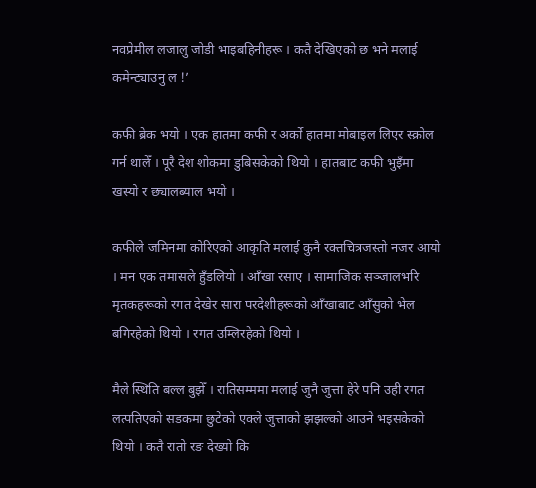नवप्रेमील लजालु जोडी भाइबहिनीहरू । कतै देखिएको छ भने मलाई कमेन्ट्याउनु ल !’

कफी ब्रेक भयो । एक हातमा कफी र अर्को हातमा मोबाइल लिएर स्क्रोल गर्न थालेँ । पूरै देश शोकमा डुबिसकेको थियो । हातबाट कफी भुइँमा खस्यो र छ्यालब्याल भयो ।

कफीले जमिनमा कोरिएको आकृति मलाई कुनै रक्तचित्रजस्तो नजर आयो । मन एक तमासले हुँडलियो । आँखा रसाए । सामाजिक सञ्जालभरि मृतकहरूको रगत देखेर सारा परदेशीहरूको आँखाबाट आँसुको भेल बगिरहेको थियो । रगत उम्लिरहेको थियो ।

मैले स्थिति बल्ल बुझेँ । रातिसम्ममा मलाई जुनै जुत्ता हेरे पनि उही रगत लत्पतिएको सडकमा छुटेको एक्ले जुत्ताको झझल्को आउने भइसकेको थियो । कतै रातो रङ देख्यो कि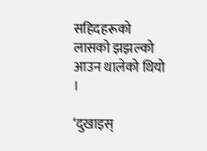सहिदहरूको लासको झझल्को आउन थालेको थियो ।

‘दुखाइस्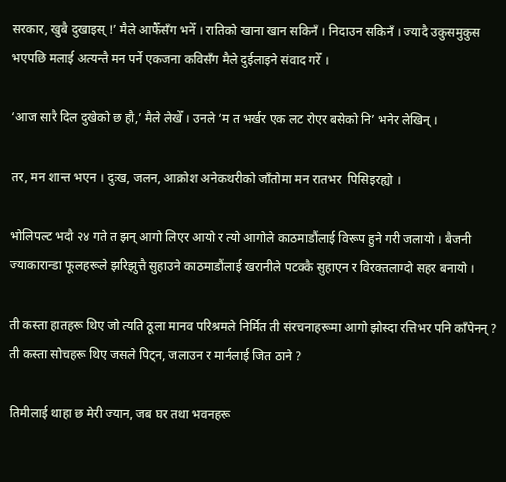सरकार, खुबै दुखाइस् !’ मैले आफैँसँग भनेँ । रातिको खाना खान सकिनँ । निदाउन सकिनँ । ज्यादै उकुसमुकुस भएपछि मलाई अत्यन्तै मन पर्ने एकजना कविसँग मैले दुईलाइने संवाद गरेँ ।

‘आज सारै दिल दुखेको छ हौ,’ मैले लेखेँ । उनले ‘म त भर्खर एक लट रोएर बसेको नि’ भनेर लेखिन् ।

तर, मन शान्त भएन । दुःख, जलन, आक्रोश अनेकथरीको जाँतोमा मन रातभर  पिसिइरह्यो ।

भोलिपल्ट भदौ २४ गते त झन् आगो लिएर आयो र त्यो आगोले काठमाडौंलाई विरूप हुने गरी जलायो । बैजनी ज्याकारान्डा फूलहरूले झरिझुत्तै सुहाउने काठमाडौंलाई खरानीले पटक्कै सुहाएन र विरक्तलाग्दो सहर बनायो ।

ती कस्ता हातहरू थिए जो त्यति ठूला मानव परिश्रमले निर्मित ती संरचनाहरूमा आगो झोस्दा रत्तिभर पनि काँपेनन् ? ती कस्ता सोचहरू थिए जसले पिट्न, जलाउन र मार्नलाई जित ठाने ?

तिमीलाई थाहा छ मेरी ज्यान, जब घर तथा भवनहरू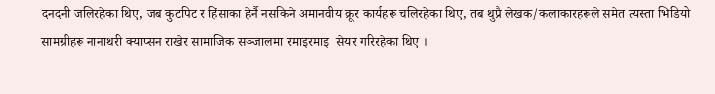दनदनी जलिरहेका थिए, जब कुटपिट र हिंसाका हेर्नै नसकिने अमानवीय क्रूर कार्यहरू चलिरहेका थिए, तब थुप्रै लेखक/कलाकारहरूले समेत त्यस्ता भिडियो सामग्रीहरू नानाथरी क्याप्सन राखेर सामाजिक सञ्जालमा रमाइरमाइ  सेयर गरिरहेका थिए ।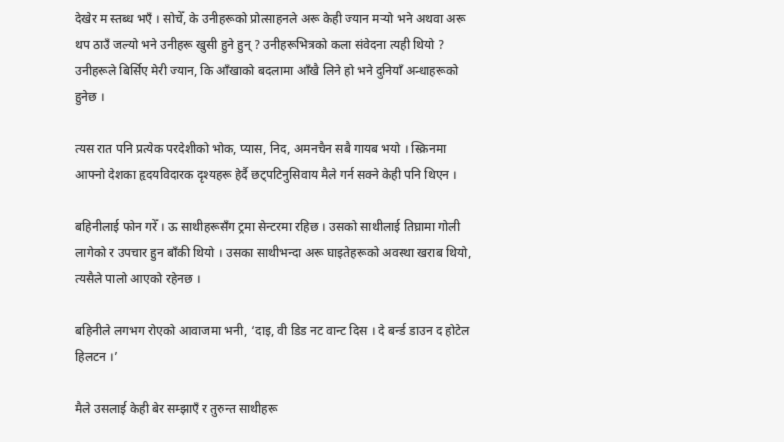देखेर म स्तब्ध भएँ । सोचेँ, के उनीहरूको प्रोत्साहनले अरू केही ज्यान मर्‍यो भने अथवा अरू थप ठाउँ जल्यो भने उनीहरू खुसी हुने हुन् ? उनीहरूभित्रको कला संवेदना त्यही थियो ? उनीहरूले बिर्सिए मेरी ज्यान, कि आँखाको बदलामा आँखै लिने हो भने दुनियाँ अन्धाहरूको हुनेछ ।

त्यस रात पनि प्रत्येक परदेशीको भोक, प्यास, निद, अमनचैन सबै गायब भयो । स्क्रिनमा आफ्नो देशका हृदयविदारक दृश्यहरू हेर्दै छट्पटिनुसिवाय मैले गर्न सक्ने केही पनि थिएन ।

बहिनीलाई फोन गरेँ । ऊ साथीहरूसँग ट्रमा सेन्टरमा रहिछ । उसको साथीलाई तिघ्रामा गोली लागेको र उपचार हुन बाँकी थियो । उसका साथीभन्दा अरू घाइतेहरूको अवस्था खराब थियो, त्यसैले पालो आएको रहेनछ ।

बहिनीले लगभग रोएको आवाजमा भनी, ‘दाइ, वी डिड नट वान्ट दिस । दे बर्न्ड डाउन द होटेल हिलटन ।’

मैले उसलाई केही बेर सम्झाएँ र तुरुन्त साथीहरू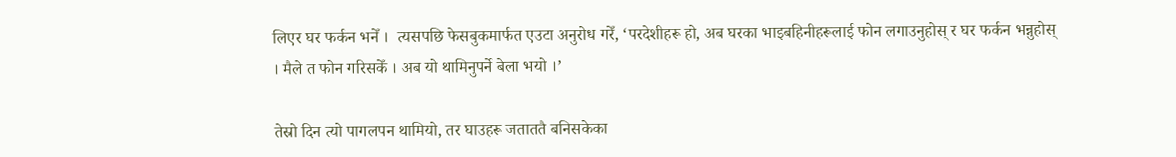लिएर घर फर्कन भनेँ ।  त्यसपछि फेसबुकमार्फत एउटा अनुरोध गरेँ, ‘परदेशीहरू हो, अब घरका भाइबहिनीहरूलाई फोन लगाउनुहोस् र घर फर्कन भन्नुहोस् । मैले त फोन गरिसकेँ । अब यो थामिनुपर्ने बेला भयो ।’

तेस्रो दिन त्यो पागलपन थामियो, तर घाउहरू जताततै बनिसकेका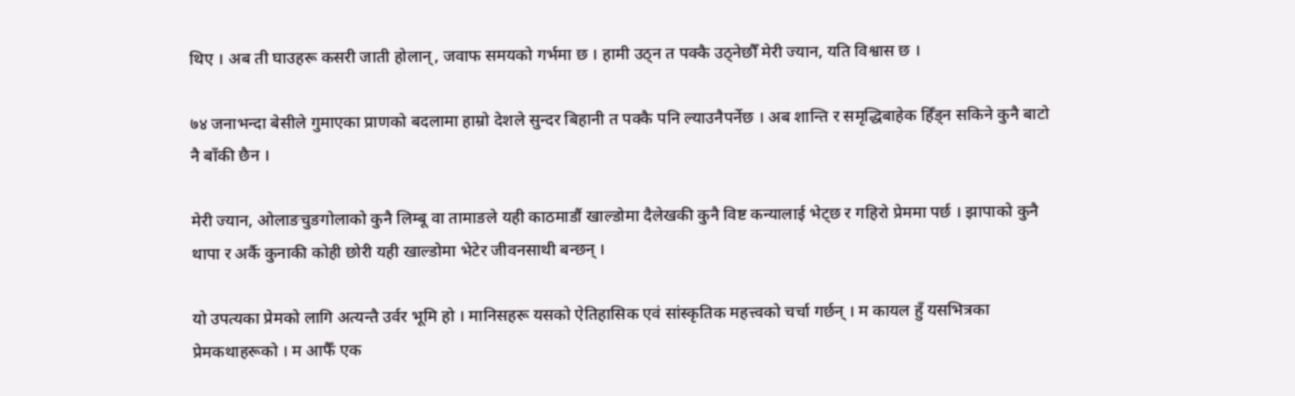थिए । अब ती घाउहरू कसरी जाती होलान्, जवाफ समयको गर्भमा छ । हामी उठ्न त पक्कै उठ्नेछौँ मेरी ज्यान, यति विश्वास छ ।

७४ जनाभन्दा बेसीले गुमाएका प्राणको बदलामा हाम्रो देशले सुन्दर बिहानी त पक्कै पनि ल्याउनैपर्नेछ । अब शान्ति र समृद्धिबाहेक हिँड्न सकिने कुनै बाटो नै बाँकी छैन ।

मेरी ज्यान, ओलाङचुङगोलाको कुनै लिम्बू वा तामाङले यही काठमाडौं खाल्डोमा दैलेखकी कुनै विष्ट कन्यालाई भेट्छ र गहिरो प्रेममा पर्छ । झापाको कुनै थापा र अर्कै कुनाकी कोही छोरी यही खाल्डोमा भेटेर जीवनसाथी बन्छन् ।

यो उपत्यका प्रेमको लागि अत्यन्तै उर्वर भूमि हो । मानिसहरू यसको ऐतिहासिक एवं सांस्कृतिक महत्त्वको चर्चा गर्छन् । म कायल हुँ यसभित्रका प्रेमकथाहरूको । म आफैँ एक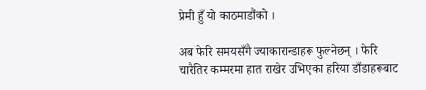प्रेमी हुँ यो काठमाडौंको ।

अब फेरि समयसँगै ज्याकारान्डाहरू फुल्नेछन् । फेरि चारैतिर कम्मरमा हात राखेर उभिएका हरिया डाँडाहरूबाट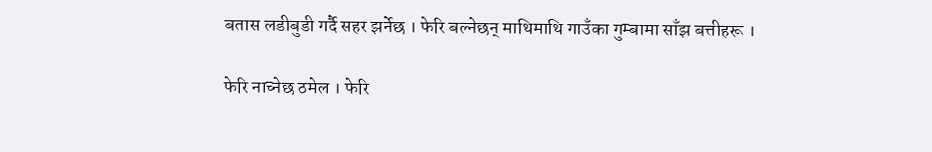बतास लडीबुडी गर्दै सहर झर्नेछ । फेरि बल्नेछन् माथिमाथि गाउँका गुम्बामा साँझ बत्तीहरू ।

फेरि नाच्नेछ ठमेल । फेरि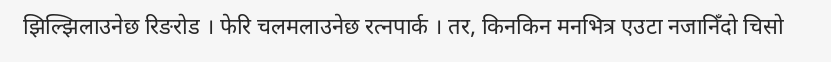झिल्झिलाउनेछ रिङरोड । फेरि चलमलाउनेछ रत्नपार्क । तर, किनकिन मनभित्र एउटा नजानिँदो चिसो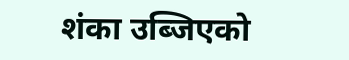शंका उब्जिएको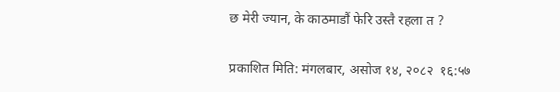छ मेरी ज्यान, के काठमाडौं फेरि उस्तै रहला त ?

प्रकाशित मिति: मंगलबार, असोज १४, २०८२  १६:५७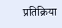प्रतिक्रिया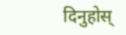दिनुहोस्